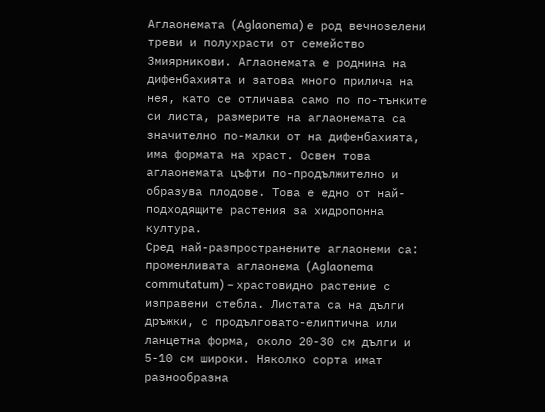Аглаонемата (Aglaonema) е род вечнозелени треви и полухрасти от семейство Змиярникови. Аглаонемата е роднина на дифенбахията и затова много прилича на нея, като се отличава само по по-тънките си листа, размерите на аглаонемата са значително по-малки от на дифенбахията, има формата на храст. Освен това аглаонемата цъфти по-продължително и образува плодове. Това е едно от най-подходящите растения за хидропонна култура.
Сред най-разпространените аглаонеми са: променливата аглаонема (Aglaonema commutatum) – храстовидно растение с изправени стебла. Листата са на дълги дръжки, с продълговато-елиптична или ланцетна форма, около 20-30 см дълги и 5-10 см широки. Няколко сорта имат разнообразна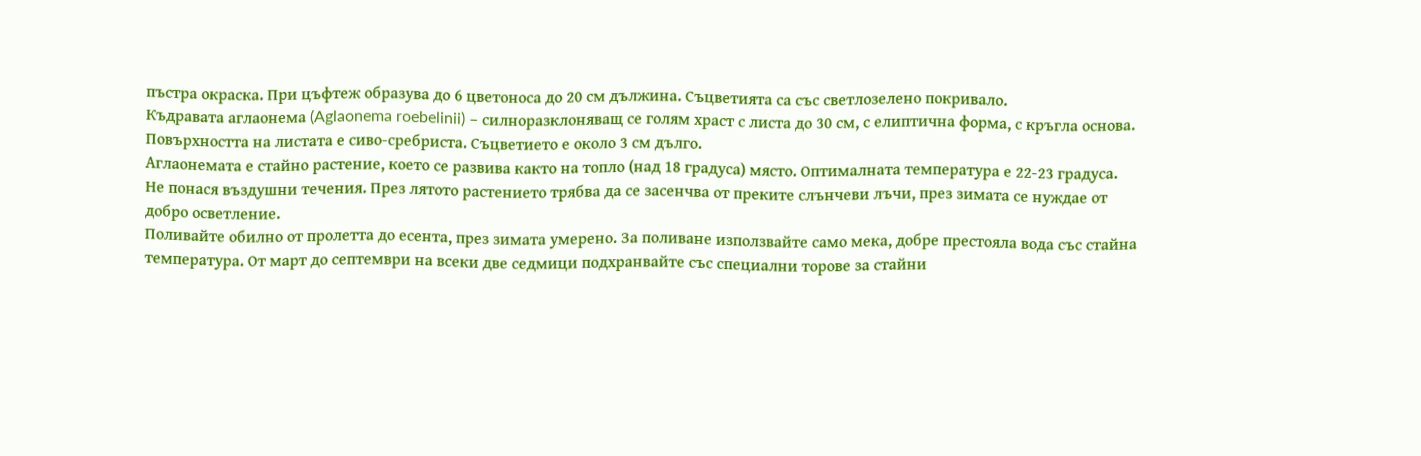пъстра окраска. При цъфтеж образува до 6 цветоноса до 20 см дължина. Съцветията са със светлозелено покривало.
Къдравата аглаонема (Aglaonema roebelinii) – силноразклоняващ се голям храст с листа до 30 см, с елиптична форма, с кръгла основа. Повърхността на листата е сиво-сребриста. Съцветието е около 3 см дълго.
Аглаонемата е стайно растение, което се развива както на топло (над 18 градуса) място. Оптималната температура е 22-23 градуса. Не понася въздушни течения. През лятото растението трябва да се засенчва от преките слънчеви лъчи, през зимата се нуждае от добро осветление.
Поливайте обилно от пролетта до есента, през зимата умерено. За поливане използвайте само мека, добре престояла вода със стайна температура. От март до септември на всеки две седмици подхранвайте със специални торове за стайни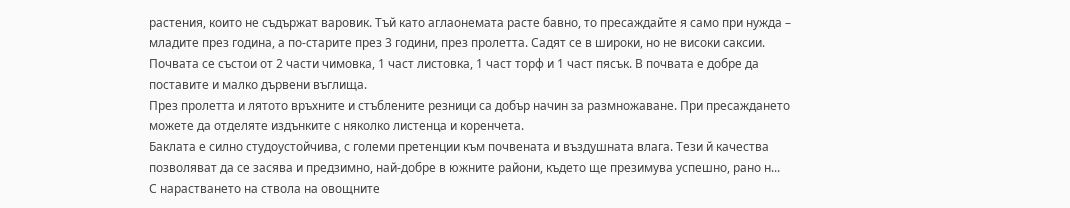растения, които не съдържат варовик. Тъй като аглаонемата расте бавно, то пресаждайте я само при нужда – младите през година, а по-старите през 3 години, през пролетта. Садят се в широки, но не високи саксии. Почвата се състои от 2 части чимовка, 1 част листовка, 1 част торф и 1 част пясък. В почвата е добре да поставите и малко дървени въглища.
През пролетта и лятото връхните и стъблените резници са добър начин за размножаване. При пресаждането можете да отделяте издънките с няколко листенца и коренчета.
Баклата е силно студоустойчива, с големи претенции към почвената и въздушната влага. Тези й качества позволяват да се засява и предзимно, най-добре в южните райони, където ще презимува успешно, рано н...
С нарастването на ствола на овощните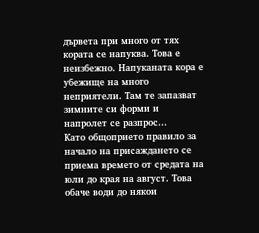дървета при много от тях кората се напуква. Това е неизбежно. Напуканата кора е убежище на много неприятели. Там те запазват зимните си форми и напролет се разпрос...
Като общоприето правило за начало на присаждането се приема времето от средата на юли до края на август. Това обаче води до някои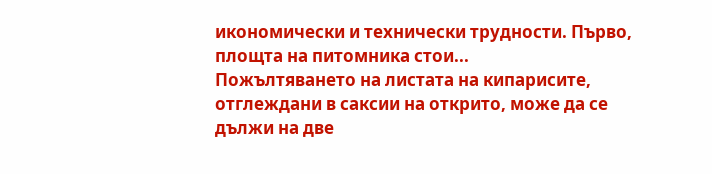икономически и технически трудности. Първо, площта на питомника стои...
Пожълтяването на листата на кипарисите, отглеждани в саксии на открито, може да се дължи на две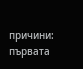причини: първата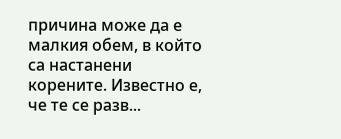причина може да е малкия обем, в който са настанени корените. Известно е, че те се разв...